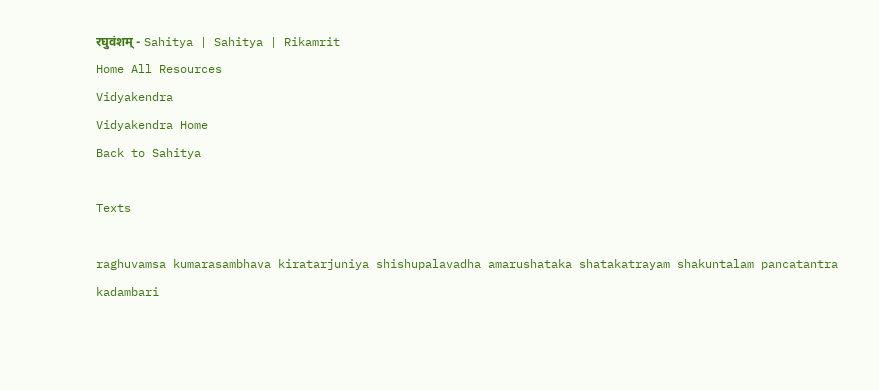रघुवंशम् - Sahitya | Sahitya | Rikamrit
Home All Resources
Vidyakendra
Vidyakendra Home
Back to Sahitya

Texts

raghuvamsa kumarasambhava kiratarjuniya shishupalavadha amarushataka shatakatrayam shakuntalam pancatantra kadambari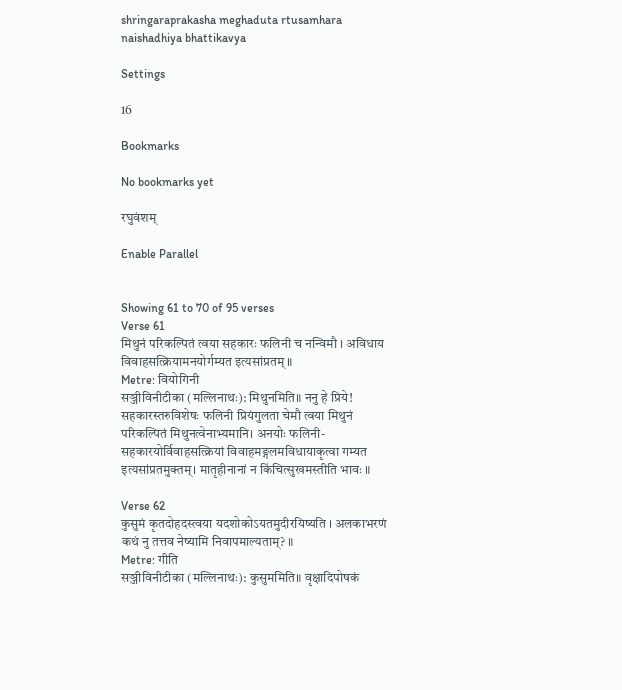shringaraprakasha meghaduta rtusamhara naishadhiya bhattikavya

Settings

16

Bookmarks

No bookmarks yet

रघुवंशम्

Enable Parallel


Showing 61 to 70 of 95 verses
Verse 61
मिथुनं परिकल्पितं त्वया सहकारः फलिनी च नन्विमौ । अविधाय विवाहसत्क्रियामनयोर्गम्यत इत्यसांप्रतम् ॥
Metre: वियोगिनी
सञ्जीविनीटीका (मल्लिनाथः): मिथुनमिति॥ ननु हे प्रिये! सहकारस्तरुविशेषः फलिनी प्रियंगुलता चेमौ त्वया मिथुनं परिकल्पितं मिथुनत्वेनाभ्यमानि। अनयोः फलिनी-सहकारयोर्विवाहसत्क्रियां विवाहमङ्गलमविधायाकृत्वा गम्यत इत्यसांप्रतमुक्तम्। मातृहीनानां न किंचित्सुखमस्तीति भावः ॥

Verse 62
कुसुमं कृतदोहदस्त्वया यदशोकोऽयतमुदीरयिष्यति । अलकाभरणं कथं नु तत्तव नेष्यामि निवापमाल्यताम्? ॥
Metre: गीति
सञ्जीविनीटीका (मल्लिनाथः): कुसुममिति॥ वृक्षादिपोषकं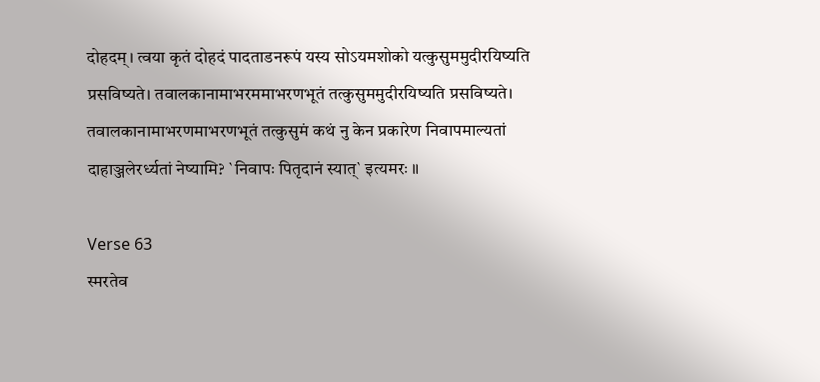दोहदम्। त्वया कृतं दोहदं पादताडनरूपं यस्य सोऽयमशोको यत्कुसुममुदीरयिष्यति प्रसविष्यते। तवालकानामाभरममाभरणभूतं तत्कुसुममुदीरयिष्यति प्रसविष्यते। तवालकानामाभरणमाभरणभूतं तत्कुसुमं कथं नु केन प्रकारेण निवापमाल्यतां दाहाञ्जलेरर्ध्यतां नेष्यामि? `निवापः पितृदानं स्यात्` इत्यमरः ॥

Verse 63
स्मरतेव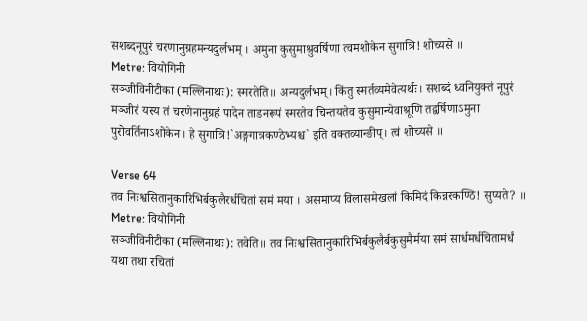सशब्दनूपुरं चरणानुग्रहमन्यदुर्लभम् । अमुना कुसुमाश्रुवर्षिणा त्वमशोकेन सुगात्रि! शोच्यसे ॥
Metre: वियोगिनी
सञ्जीविनीटीका (मल्लिनाथः): स्मरतेति॥ अन्यदुर्लभम्। किंतु स्मर्तव्यमेवेत्यर्थः। सशब्दं ध्वनियुक्तं नूपुरं मञ्जीरं यस्य तं चरणेनानुग्रहं पादेन ताडनरूपं स्मरतेव चिन्तयतेव कुसुमान्येवाश्रूणि तद्वर्षिणाऽमुना पुरोवर्तिनाऽशोकेन। हे सुगात्रि!`अङ्गगात्रकण्ठेभ्यश्च` इति वक्तव्यान्ङीप्। त्वं शोच्यसे ॥

Verse 64
तव निःश्वसितानुकारिभिर्बकुलैरर्धचितां समं मया । असमाप्य विलासमेखलां किमिदं किन्नरकण्ठि! सुप्यते? ॥
Metre: वियोगिनी
सञ्जीविनीटीका (मल्लिनाथः): तवेति॥ तव निःश्वसितानुकारिभिर्बकुलैर्बकुसुमैर्मया समं सार्धमर्धचितामर्धं यथा तथा रचितां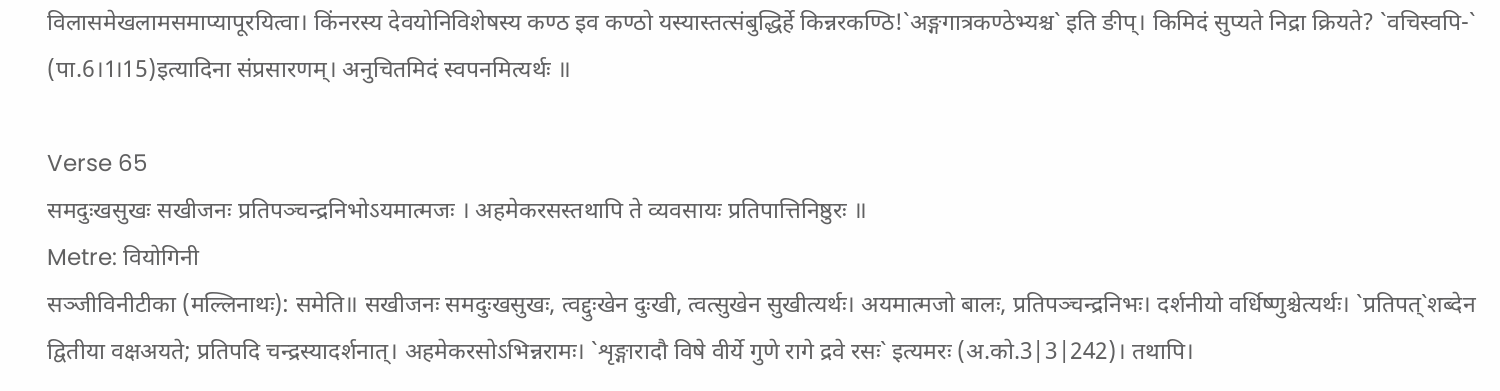विलासमेखलामसमाप्यापूरयित्वा। किंनरस्य देवयोनिविशेषस्य कण्ठ इव कण्ठो यस्यास्तत्संबुद्धिर्हे किन्नरकण्ठि!`अङ्गगात्रकण्ठेभ्यश्च` इति ङीप्। किमिदं सुप्यते निद्रा क्रियते? `वचिस्वपि-` (पा.6।1।15)इत्यादिना संप्रसारणम्। अनुचितमिदं स्वपनमित्यर्थः ॥

Verse 65
समदुःखसुखः सखीजनः प्रतिपञ्चन्द्रनिभोऽयमात्मजः । अहमेकरसस्तथापि ते व्यवसायः प्रतिपात्तिनिष्ठुरः ॥
Metre: वियोगिनी
सञ्जीविनीटीका (मल्लिनाथः): समेति॥ सखीजनः समदुःखसुखः, त्वद्दुःखेन दुःखी, त्वत्सुखेन सुखीत्यर्थः। अयमात्मजो बालः, प्रतिपञ्चन्द्रनिभः। दर्शनीयो वर्धिष्णुश्चेत्यर्थः। `प्रतिपत्`शब्देन द्वितीया वक्षअयते; प्रतिपदि चन्द्रस्यादर्शनात्। अहमेकरसोऽभिन्नरामः। `शृङ्गारादौ विषे वीर्ये गुणे रागे द्रवे रसः` इत्यमरः (अ.को.3|3|242)। तथापि।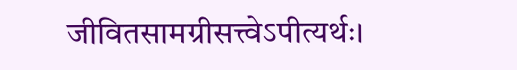जीवितसामग्रीसत्त्वेऽपीत्यर्थः।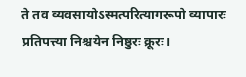ते तव व्यवसायोऽस्मत्परित्यागरूपो व्यापारः प्रतिपत्त्या निश्चयेन निष्ठुरः क्रूरः।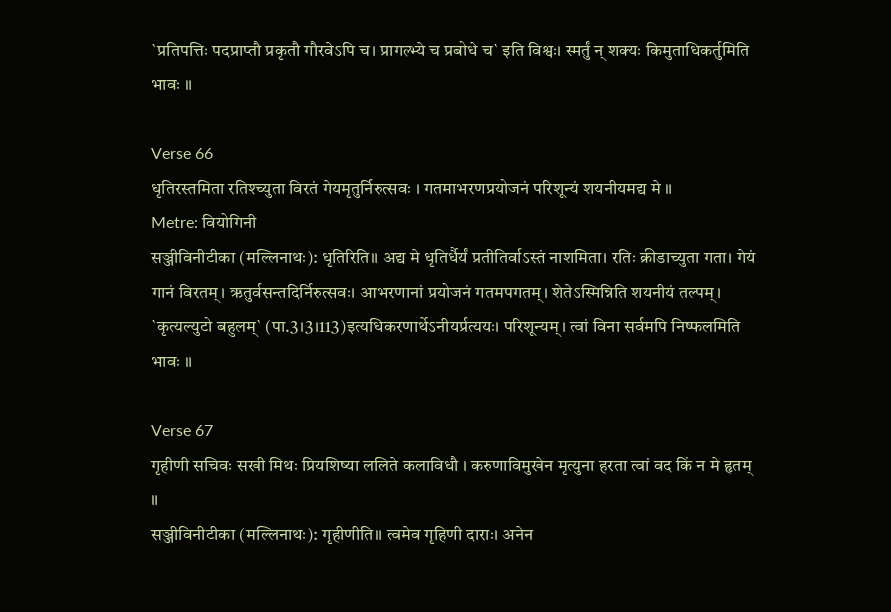`प्रतिपत्तिः पदप्राप्तौ प्रकृतौ गौरवेऽपि च। प्रागल्भ्ये च प्रबोधे च` इति विश्वः। स्मर्तुं न् शक्यः किमुताधिकर्तुमिति भावः ॥

Verse 66
धृतिरस्तमिता रतिश्च्युता विरतं गेयमृतुर्निरुत्सवः । गतमाभरणप्रयोजनं परिशून्यं शयनीयमद्य मे ॥
Metre: वियोगिनी
सञ्जीविनीटीका (मल्लिनाथः): धृतिरिति॥ अद्य मे धृतिर्धैर्यं प्रतीतिर्वाऽस्तं नाशमिता। रतिः क्रीडाच्युता गता। गेयं गानं विरतम्। ऋतुर्वसन्तदिर्निरुत्सवः। आभरणानां प्रयोजनं गतमपगतम्। शेतेऽस्मिन्निति शयनीयं तल्पम्। `कृत्यल्युटो बहुलम्` (पा.3।3।113)इत्यधिकरणार्थेऽनीयर्प्रत्ययः। परिशून्यम्। त्वां विना सर्वमपि निष्फलमिति भावः ॥

Verse 67
गृहीणी सचिवः सखी मिथः प्रियशिष्या ललिते कलाविधौ । करुणाविमुखेन मृत्युना हरता त्वां वद किं न मे हृतम् ॥
सञ्जीविनीटीका (मल्लिनाथः): गृहीणीति॥ त्वमेव गृहिणी दाराः। अनेन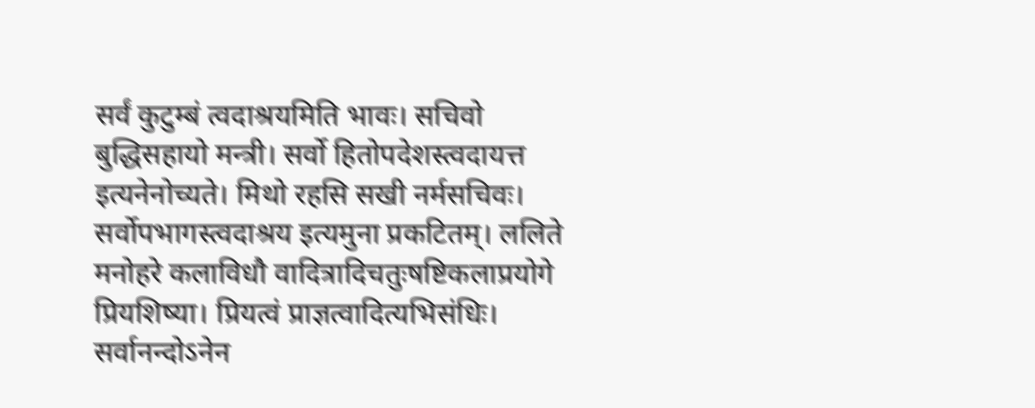सर्वं कुटुम्बं त्वदाश्रयमिति भावः। सचिवो बुद्धिसहायो मन्त्री। सर्वो हितोपदेशस्त्वदायत्त इत्यनेनोच्यते। मिथो रहसि सखी नर्मसचिवः। सर्वोपभागस्त्वदाश्रय इत्यमुना प्रकटितम्। ललिते मनोहरे कलाविधौ वादित्रादिचतुःषष्टिकलाप्रयोगे प्रियशिष्या। प्रियत्वं प्राज्ञत्वादित्यभिसंधिः। सर्वानन्दोऽनेन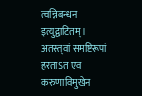त्वन्निबन्धन इत्युद्वाटितम्। अतस्त्‌वां समष्टिरूपां हरताऽत एव करुणाविमुखेन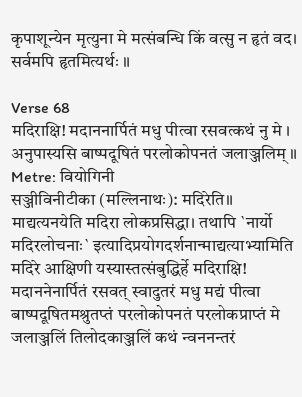कृपाशून्येन मृत्युना मे मत्संबन्धि किं वत्सु न हृतं वद। सर्वमपि हृतमित्यर्थः ॥

Verse 68
मदिराक्षि! मदाननार्पितं मधु पीत्वा रसवत्कथं नु मे । अनुपास्यसि बाष्पदूषितं परलोकोपनतं जलाञ्जलिम् ॥
Metre: वियोगिनी
सञ्जीविनीटीका (मल्लिनाथः): मदिरेति॥ माद्यत्यनयेति मदिरा लोकप्रसिद्धा। तथापि `नार्यो मदिरलोचनाः` इत्यादिप्रयोगदर्शनान्माद्यत्याभ्यामिति मदिरे आक्षिणी यस्यास्तत्संबुद्धिर्हे मदिराक्षि! मदाननेनार्पितं रसवत् स्वादुतरं मधु मद्यं पीत्वा बाष्पदूषितमश्रुतप्तं परलोकोपनतं परलोकप्राप्तं मे जलाञ्जलिं तिलोदकाञ्जलिं कथं न्वननन्तरं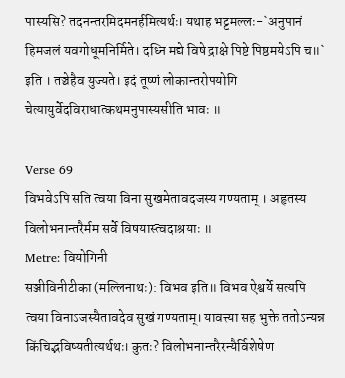पास्यसि? तदनन्तरमिदमनर्हमित्यर्थः। यथाह भट्टमल्लः-`अनुपानं हिमजलं यवगोधूमनिर्मिते। दध्नि मद्ये विषे द्राक्षे पिष्टे पिष्ठमयेऽपि च॥` इति । तञ्चेहैव युज्यते। इदं तूष्णं लोकान्तरोपयोगि चेत्यायुर्वेदविराधात्कथमनुपास्यसीति भावः ॥

Verse 69
विभवेऽपि सति त्वया विना सुखमेतावदजस्य गण्यताम् । अहृतस्य विलोभनान्तरैर्मम सर्वे विषयास्त्वदाश्रयाः ॥
Metre: वियोगिनी
सञ्जीविनीटीका (मल्लिनाथः): विभव इति॥ विभव ऐश्वर्ये सत्यपि त्वया विनाऽजस्यैतावदेव सुखं गण्यताम्। यावत्त्या सह भुक्ते ततोऽन्यन्न किंचिद्भविष्यतीत्यर्थथः। कुतः? विलोभनान्तरैरन्यैर्विशेषेण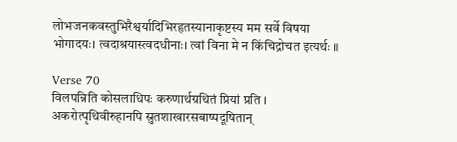लोभजनकवस्तुभिरैश्वर्यादिभिरहृतस्यानाकृष्टस्य मम सर्वे विषया भोगादयः। त्वदाश्रयास्त्वदधीनाः। त्वां विना मे न किंचिद्रोचत इत्यर्थः ॥

Verse 70
विलपन्निति कोसलाधिपः करुणार्थग्रथितं प्रियां प्रति । अकरोत्पृथिवीरुहानपि स्रुतशाखारसबाष्पदूषितान्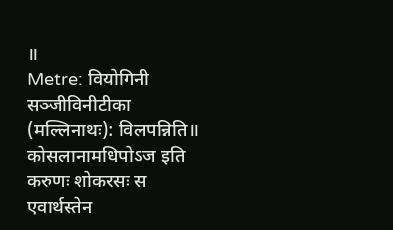॥
Metre: वियोगिनी
सञ्जीविनीटीका (मल्लिनाथः): विलपन्निति॥ कोसलानामधिपोऽज इति करुणः शोकरसः स एवार्थस्तेन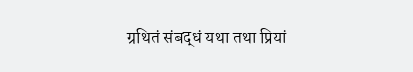ग्रथितं संबद्धं यथा तथा प्रियां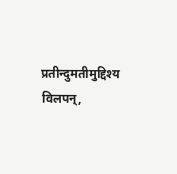प्रतीन्दुमतीमुद्दिश्य विलपन्,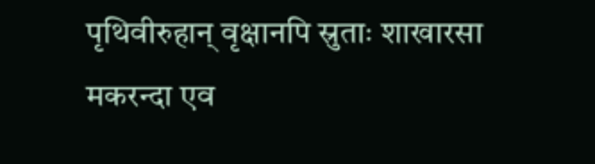पृथिवीरुहान् वृक्षानपि स्रुताः शाखारसा मकरन्दा एव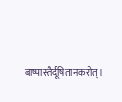बाष्पास्तैर्दूषितानकरोत्।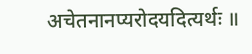अचेतनानप्यरोदयदित्यर्थः ॥